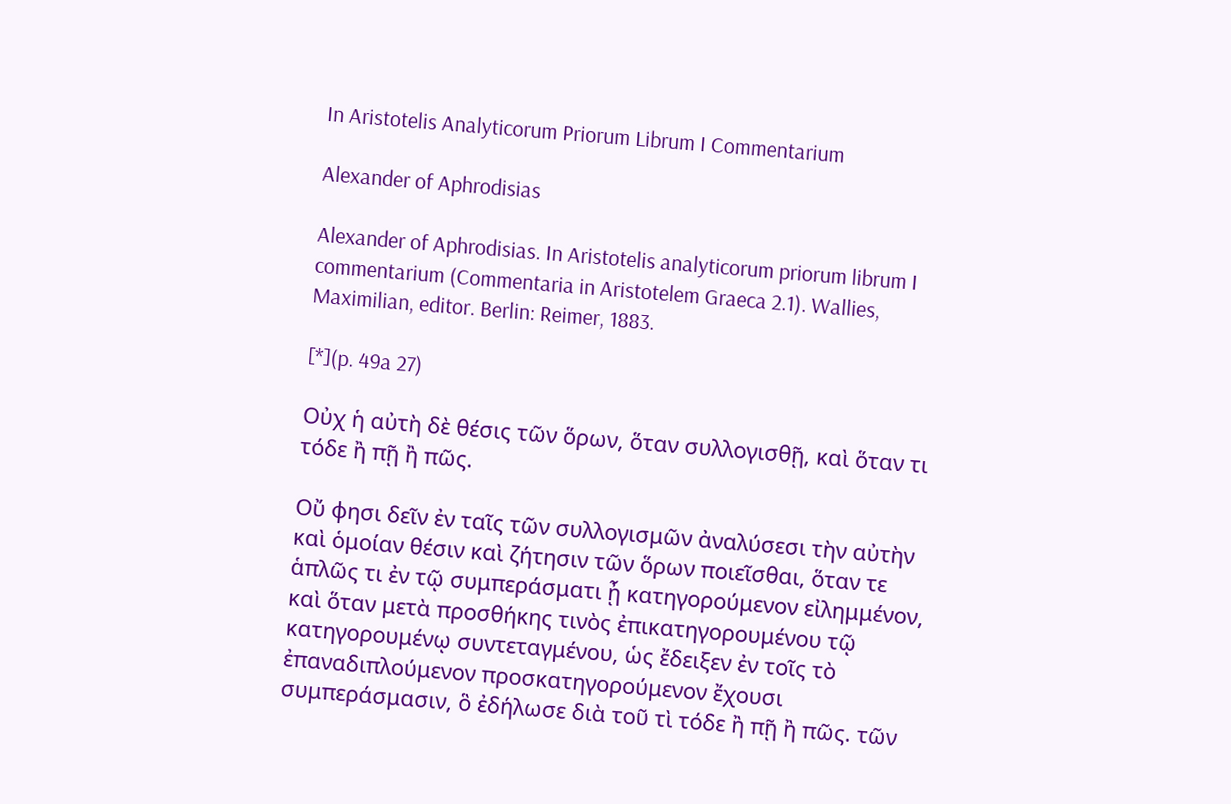In Aristotelis Analyticorum Priorum Librum I Commentarium

Alexander of Aphrodisias

Alexander of Aphrodisias. In Aristotelis analyticorum priorum librum I commentarium (Commentaria in Aristotelem Graeca 2.1). Wallies, Maximilian, editor. Berlin: Reimer, 1883.

[*](p. 49a 27)

Οὐχ ἡ αὐτὴ δὲ θέσις τῶν ὅρων, ὅταν συλλογισθῇ, καὶ ὅταν τι τόδε ἢ πῇ ἢ πῶς.

Οὔ φησι δεῖν ἐν ταῖς τῶν συλλογισμῶν ἀναλύσεσι τὴν αὐτὴν καὶ ὁμοίαν θέσιν καὶ ζήτησιν τῶν ὅρων ποιεῖσθαι, ὅταν τε ἁπλῶς τι ἐν τῷ συμπεράσματι ᾖ κατηγορούμενον εἰλημμένον, καὶ ὅταν μετὰ προσθήκης τινὸς ἐπικατηγορουμένου τῷ κατηγορουμένῳ συντεταγμένου, ὡς ἔδειξεν ἐν τοῖς τὸ ἐπαναδιπλούμενον προσκατηγορούμενον ἔχουσι συμπεράσμασιν, ὃ ἐδήλωσε διὰ τοῦ τὶ τόδε ἢ πῇ ἢ πῶς. τῶν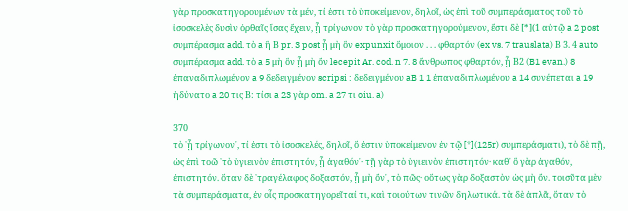γὰρ προσκατηγορουμένων τὰ μέν, τί ἐστι τὸ ὑποκείμενον, δηλοῖ, ὡς ἐπὶ τοῦ συμπεράσματος τοῦ τὸ ἰσοσκελὲς δυσὶν ὀρθαῖς ἴσας ἔχειν, ᾗ τρίγωνον τὸ γὰρ προσκατηγορούμενον, ἔστι δὲ [*](1 αὐτῷ a 2 post συμπέρασμα add. τὸ a ἢ Β pr. 3 post ᾗ μὴ ὃν expunxit ὅμοιον . . . φθαρτόν (ex vs. 7 trauslata) Β 3. 4 auto συμπέρασμα add. τὸ a 5 μὴ ὃν ᾗ μὴ ὄν lecepit Ar. cod. n 7. 8 ἄνθρωπος φθαρτόν, ᾖ Β2 (B1 evan.) 8 ἐπαναδιπλωμένον a 9 δεδειγμένον scripsi : δεδειγμένου aB 1 1 ἐπαναδιπλωμένου a 14 συνέπεται a 19 ἡδύνατο a 20 τις Β: τίσι a 23 γὰρ om. a 27 τι oiu. a)

370
τὸ ῾ᾗ τρίγωνον᾿, τί ἐστι τὸ ἰσοσκελές, δηλοῖ, ὅ ἐστιν ὑποκείμενον ἐν τῷ [*](125r) συμπεράσματι), τὸ δὲ πῇ, ὡς ἐπὶ τοῶ ῾τὸ ὑγιεινὸν ἐπιστητόν, ᾗ ἀγαθόν᾿· τῇ γὰρ τὸ ὑγιεινὸν ἐπιστητόν· καθ᾿ ὃ γὰρ ἀγαθόν, ἐπιστητόν. ὅταν δὲ ῾τραγέλαφος δοξαστόν, ᾖ μὴ ὄν᾿, τὸ πῶς· οὅτως γὰρ δοξαστὸν ὡς μὴ ὄν. τοισῦτα μὲν τὰ συμπεράσματα, ἐν οἶς προσκατηγορεῖταί τι, καὶ τοιούτων τινῶν δηλωτικά. τὰ δὲ ἁπλᾶ, ὅταν τὸ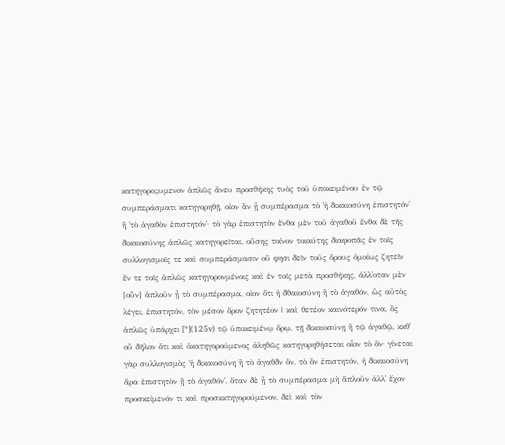κατηγορο;;υμενον ἁπλῶς ἄνευ προσθήκης τυὸς τοῦ ὑποκειμένου ἐν τῷ συμπεράσματι κατηγορηθῇ, οἰον ἂν ᾖ συμπέρασμα τὸ ῾ἡ δικαιοσύνη ἐπιστητόν᾿ ἢ ῾τὸ ἀγαθὸν ἐπιστητόν᾿· τὸ γὰρ ἐπιστητὸν ἔνθα μὲν τοῦ ἀγαθοῦ ἔνθα δὲ τῆς δικαιοσύνης ἁπλῶς κατηγορεῖται. οὔσης τοίνον τοιαύτης διαφοπᾶς ἐν τοῖς συλλογισμοῖς τε καὶ συμπεράσμασιν οὔ φησι δεῖν τοῦς ὅρους ὁμοίως ζητεῖν ἔν τε τοῖς ἁπλῶς κατηγορονμένοις καὶ ἐν τοῖς μετὰ προσθήκης, ἀλλ᾿οταν μὲν [οὖν] ἁπλοῦν ᾖ τὸ συμπέρασμα, οἰον ὅτι ἡ δθαιοσύνη ἢ τὸ ἀγαθόν, ὣς αὐτὸς λέγει, ἐπιστητόν, τὸν μέσον ὅρον ζητητέον | καὶ θετέον καινότερόν τινα, ὃς ἁπλῶς ὑπάρχει [*](125v) τῷ ὑποκειμένῳ ὅρῳ, τῇ δικαιοσύνῃ ἢ τῷ ἀγαθῷ, κκθ᾿ οὖ δῆλον ὅτι καὶ ὁκατηγορούμενος ἀληθῶς κατηγορηθήσεται οἶον τὸ ὄν· γίνεται γὰρ συλλογισμὸς ῾ἡ δικαιοσύνη ἢ τὸ ἀγαθδν ὄν, τὸ ὂν ἐπιστητόν, ἡ δικαιοσύνη ἄρα ἐπιστητὸν ᾒ τὸ ἀγαθόν᾿. ὅταν δὲ ᾖ τὸ συμπέρασμα μὴ ἅπλοῦν ἀλλ᾿ ἔχον προσκείμενόν τι καὶ προσκκτηγορούμενον, δεὶ καὶ τὸν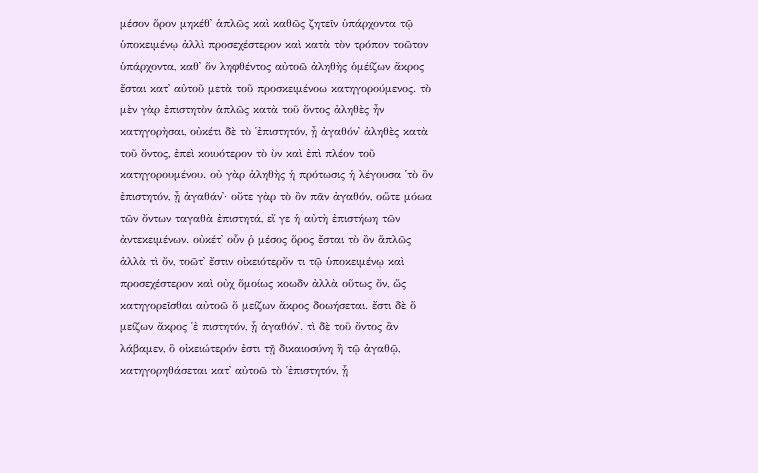μέσον ὅρον μηκέθ᾿ ἁπλῶς καὶ καθῶς ζητεῖν ὑπάρχοντα τῷ ὑποκειμένῳ ἀλλὶ προσεχέστερον καὶ κατὰ τὸν τρόπον τοῶτον ὑπάρχοντα, καθ᾿ ὅν ληφθέντος αὐτοῶ ἀληθὴς ὁμέίζων ἄκρος ἔσται κατ᾿ αὐτοῦ μετὰ τοῦ προσκειμένοω κατηγορούμενος. τὸ μὲν γὰρ ἐπιστητὸν ἁπλῶς κατὰ τοῦ ὄντος ἀληθὲς ἦν κατηγορὴσαι, οὐκέτι δὲ τὸ ῾ἐπιστητόν, ᾖ ἀγαθόν᾿ ἀληθὲς κατὰ τοῦ ὄντος, ἐπεὶ κοιυότερον τὸ ὺν καὶ ἐπὶ πλέον τοῦ κατηγορουμένου. οὐ γὰρ ἀληθὴς ἡ πρότωσις ἡ λέγουσα ῾τὸ ὂν ἐπιστητόν, ᾖ ἀγαθάν᾿· οὔτε γὰρ τὸ ὂν πᾶν ἀγαθόν, οὥτε μόωα τῶν ὄντων ταγαθὰ ἐπιστητά, εἴ γε ἡ αὐτὴ ἐπιστήωη τῶν ἀντεκειμένων. οὐκέτ᾿ οὗν ῥ μέσος ὅρος ἔσται τὸ ὂν ἅπλῶς ἀλλὰ τὶ ὄν, τοῶτ᾿ ἔστιν οἰκειότερὄν τι τῷ ὑποκειμένῳ καὶ προσεχέστερον καὶ οὐχ ὅμοίως κοωδν ἀλλὰ οὕτως ὄν, ὥς κατηγορεῖσθαι αὐτοῶ ὅ μείζων ἄκρος δοωήσεται. ἔστι δὲ ὅ μείζων ἄκρος ῾ἐ πιστητόν, ᾗ ἀγαθόν᾿. τὶ δὲ τοῦ ὄντος ἂν λάβαμεν, ὃ οἰκειώτερόν ἐστι τῇ δικαιοσύνη ἢ τῷ ἀγαθῷ, κατηγορηθάσεται κατ᾿ αὐτοῶ τὸ ῾ἐπιστητόν, ᾗ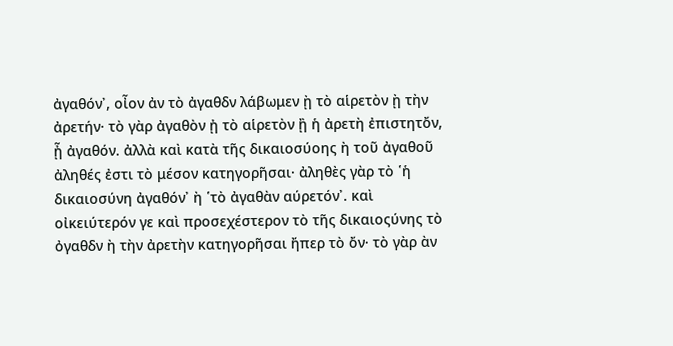ἀγαθόν᾿, οἶον ἀν τὸ ἀγαθδν λάβωμεν ῂ τὸ αἱρετὸν ῂ τὴν ἀρετήν· τὸ γὰρ ἀγαθὸν ᾐ τὸ αἱρετὸν ᾒ ἡ ἀρετὴ ἐπιστητὄν, ᾖ ἀγαθόν. ἀλλὰ καὶ κατὰ τῆς δικαιοσύοης ὴ τοῦ ἀγαθοῦ ἀληθές ἐστι τὸ μέσον κατηγορῆσαι· ἀληθὲς γὰρ τὸ ῾ἡ δικαιοσύνη ἀγαθόν᾿ ὴ ῾τὸ ἀγαθὰν αύρετόν᾿. καὶ οἰκειύτερόν γε καὶ προσεχέστερον τὸ τῆς δικαιοςύνης τὸ ὀγαθδν ὴ τὴν ἀρετὴν κατηγορῆσαι ἤπερ τὸ ὄν· τὸ γὰρ ὰν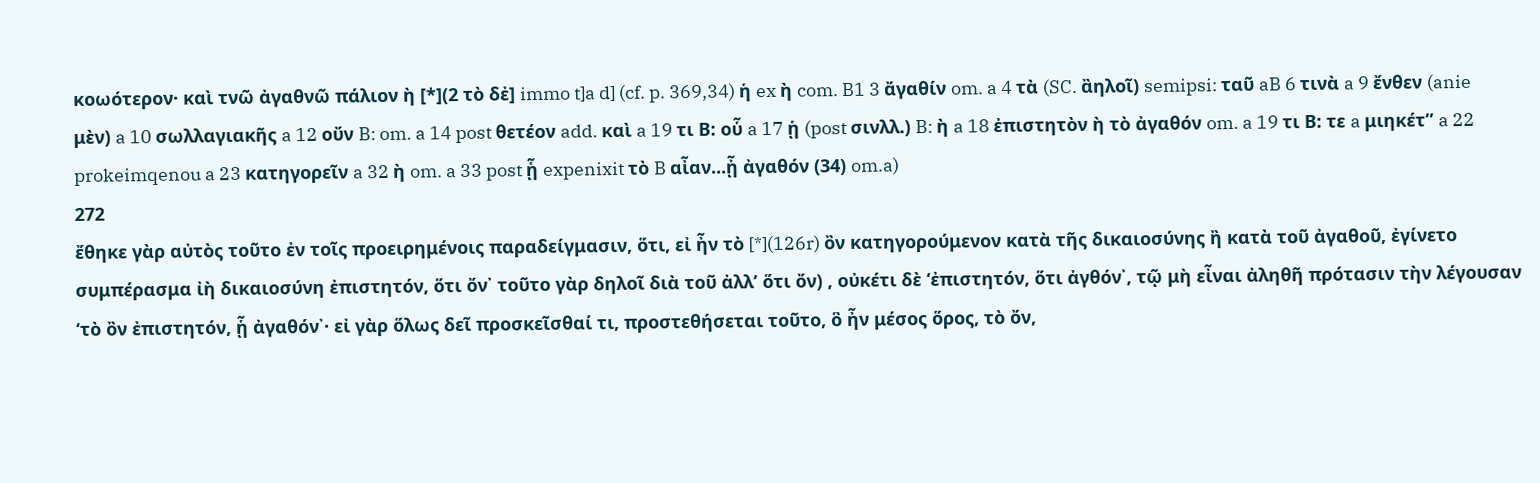κοωότερον· καὶ τνῶ ἀγαθνῶ πάλιον ὴ [*](2 τὸ δἐ] immo t]a d] (cf. p. 369,34) ἡ ex ὴ com. B1 3 ἄγαθίν om. a 4 τὰ (SC. ἂηλοῖ) semipsi: ταῦ aB 6 τινὰ a 9 ἔνθεν (anie μὲν) a 10 σωλλαγιακῆς a 12 οὔν B: om. a 14 post θετέον add. καὶ a 19 τι Β: οὗ a 17 ᾑ (post σινλλ.) B: ὴ a 18 ἐπιστητὸν ὴ τὸ ἀγαθόν om. a 19 τι Β: τε a μιηκέτ” a 22 prokeimqenou a 23 κατηγορεῖν a 32 ὴ om. a 33 post ᾗ expenixit τὸ B αἶαν...ᾖ ἀγαθόν (34) om.a)
272
ἔθηκε γὰρ αὐτὸς τοῦτο ἐν τοῖς προειρημένοις παραδείγμασιν, ὅτι, εἰ ἦν τὸ [*](126r) ὂν κατηγορούμενον κατὰ τῆς δικαιοσύνης ἢ κατὰ τοῦ ἀγαθοῦ, ἐγίνετο συμπέρασμα ἰὴ δικαιοσύνη ἐπιστητόν, ὅτι ὄν᾿ τοῦτο γὰρ δηλοῖ διὰ τοῦ ἀλλ’ ὅτι ὄν) , οὐκέτι δὲ ‘ἐπιστητόν, ὅτι ἀγθόν᾿, τῷ μὴ εἶναι ἀληθῆ πρότασιν τὴν λέγουσαν ‘τὸ ὂν ἐπιστητόν, ᾗ ἀγαθόν᾿· εἰ γὰρ ὅλως δεῖ προσκεῖσθαί τι, προστεθήσεται τοῦτο, ὃ ἦν μέσος ὅρος, τὸ ὄν,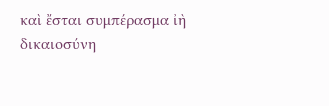καὶ ἔσται συμπέρασμα ἰὴ δικαιοσύνη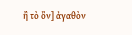ἢ τὸ ὂν] ἀγαθὸν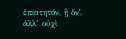ἐπιστητόν, ᾗ ὄν᾿, ἀλλ’ οὐχὶ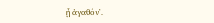ᾗ ἀγαθόν᾿.